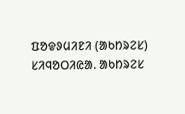ᱯᱚᱫᱽᱢᱤᱱᱤ (ᱟᱠᱴᱨᱮᱥ)
ᱥᱤᱧᱚᱛᱤᱭᱟ. ᱟᱠᱴᱨᱮᱥ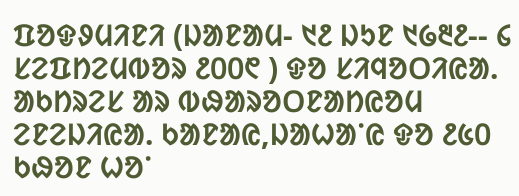ᱯᱚᱫᱽᱢᱤᱱᱤ (ᱡᱟᱱᱟᱢ- ᱑᱒ ᱡᱩᱱ ᱑᱙᱓᱒-- ᱔ ᱥᱮᱯᱴᱮᱢᱵᱚᱨ ᱒᱐᱐᱖ ) ᱫᱚ ᱥᱤᱧᱚᱛᱤᱭᱟ. ᱟᱠᱴᱨᱮᱥ ᱟᱨ ᱵᱷᱟᱨᱚᱛᱱᱟᱴᱭᱚᱢ ᱮᱱᱮᱡᱤᱭᱟ. ᱠᱟᱱᱟᱭ,ᱡᱟᱦᱟᱸᱭ ᱫᱚ ᱒᱕᱐ ᱠᱷᱚᱱ ᱦᱚᱸ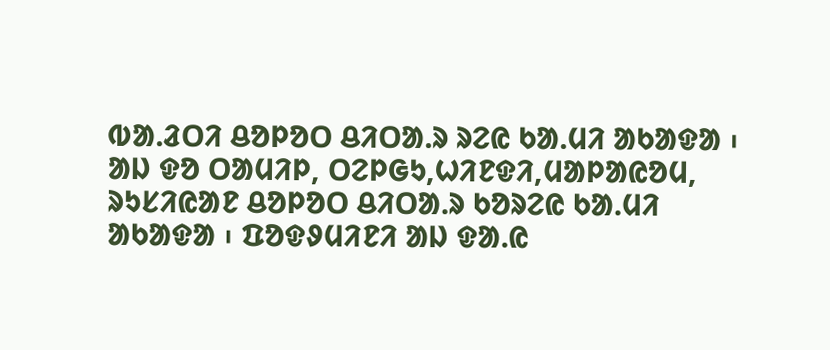ᱵᱟ.ᱲᱛᱤ ᱪᱚᱞᱚᱛ ᱪᱤᱛᱟ.ᱨ ᱨᱮᱭ ᱠᱟ.ᱢᱤ ᱟᱠᱟᱫᱟ ᱾ ᱟᱡ ᱫᱚ ᱛᱟᱢᱤᱞ, ᱛᱮᱞᱜᱩ,ᱦᱤᱱᱫᱤ,ᱢᱟᱞᱟᱭᱚᱢ, ᱨᱩᱥᱤᱭᱟᱱ ᱪᱚᱞᱚᱛ ᱪᱤᱛᱟ.ᱨ ᱠᱚᱨᱮᱭ ᱠᱟ.ᱢᱤ ᱟᱠᱟᱫᱟ ᱾ ᱯᱚᱫᱽᱢᱤᱱᱤ ᱟᱡ ᱫᱟ.ᱭ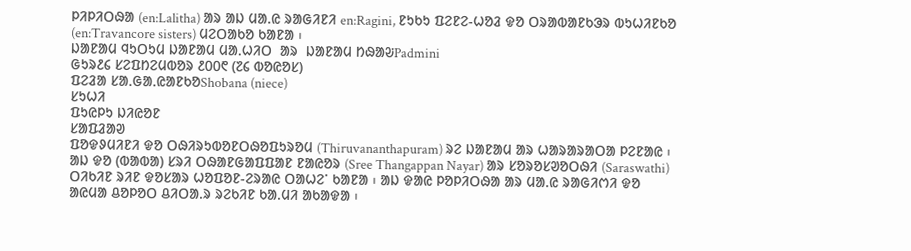ᱞᱤᱞᱤᱛᱷᱟ (en:Lalitha) ᱟᱨ ᱟᱡ ᱢᱟ.ᱭ ᱨᱟᱜᱤᱱᱤ en:Ragini, ᱱᱩᱠᱩ ᱯᱮᱱᱮ-ᱦᱚᱲ ᱫᱚ ᱛᱨᱟᱵᱟᱱᱠᱳᱨ ᱵᱩᱦᱤᱱᱠᱚ (en:Travancore sisters) ᱢᱮᱛᱟᱠᱚ ᱠᱟᱱᱟ ᱾
ᱡᱟᱱᱟᱢ ᱧᱩᱛᱩᱢ ᱡᱟᱱᱟᱢ ᱢᱟᱹᱦᱤᱛ  ᱟᱨ  ᱡᱟᱱᱟᱢ ᱴᱷᱟᱶPadmini
ᱜᱩᱨ᱒᱔ ᱥᱮᱯᱴᱮᱢᱵᱚᱨ ᱒᱐᱐᱖ (᱗᱔ ᱵᱚᱭᱚᱥ)
ᱯᱮᱲᱟ ᱥᱟᱹᱜᱟᱹᱭᱟᱱᱠᱚShobana (niece)
ᱥᱩᱦᱤ
ᱯᱩᱭᱞᱩ ᱡᱤᱭᱚᱱ
ᱥᱟᱯᱲᱟᱣ
ᱯᱚᱫᱽᱢᱤᱱᱤ ᱫᱚ ᱛᱷᱤᱨᱩᱵᱚᱱᱛᱷᱚᱯᱩᱨᱚᱢ (Thiruvananthapuram) ᱨᱮ ᱡᱟᱱᱟᱢ ᱟᱨ ᱦᱟᱨᱟᱨᱟᱛᱟ ᱞᱮᱱᱟᱭ ᱾ ᱟᱡ ᱫᱚ (ᱵᱟᱵᱟ) ᱥᱨᱤ ᱛᱷᱟᱱᱜᱟᱯᱯᱟᱱ ᱱᱟᱭᱚᱨ (Sree Thangappan Nayar) ᱟᱨ ᱥᱚᱨᱚᱥᱣᱚᱛᱷᱤ (Saraswathi) ᱛᱤᱠᱤᱱ ᱨᱤᱱ ᱫᱚᱥᱟᱨ ᱦᱚᱯᱚᱱ-ᱮᱨᱟᱭ ᱛᱟᱦᱮᱸ ᱠᱟᱱᱟ ᱾ ᱟᱡ ᱫᱟᱭ ᱞᱚᱞᱤᱛᱷᱟ ᱟᱨ ᱢᱟ.ᱭ ᱨᱟᱜᱤᱬᱤ ᱫᱚ ᱟᱭᱢᱟ ᱪᱚᱞᱚᱛ ᱪᱤᱛᱟ.ᱨ ᱨᱮᱠᱤᱱ ᱠᱟ.ᱢᱤ ᱟᱠᱟᱫᱟ ᱾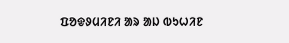ᱯᱚᱫᱽᱢᱤᱱᱤ ᱟᱨ ᱟᱡ ᱵᱩᱦᱤᱱ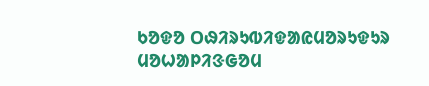ᱠᱚᱫᱚ ᱛᱷᱤᱨᱩᱵᱤᱫᱟᱭᱢᱚᱨᱩᱫᱩᱨ ᱢᱚᱦᱟᱞᱤᱝᱜᱚᱢ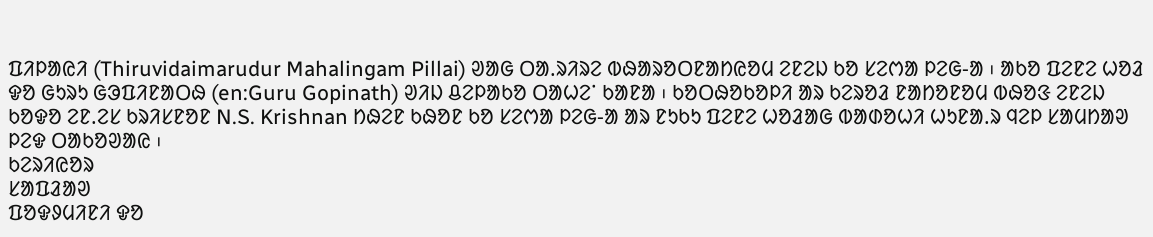ᱯᱤᱞᱟᱭᱤ (Thiruvidaimarudur Mahalingam Pillai) ᱣᱟᱜ ᱛᱟ.ᱨᱤᱨᱮ ᱵᱷᱟᱨᱚᱛᱱᱟᱴᱭᱚᱢ ᱮᱱᱮᱡ ᱠᱚ ᱥᱮᱬᱟ ᱞᱮᱜ-ᱟ ᱾ ᱟᱠᱚ ᱯᱮᱱᱮ ᱦᱚᱲ ᱫᱚ ᱜᱩᱨᱩ ᱜᱳᱯᱤᱱᱟᱛᱷ (en:Guru Gopinath) ᱣᱤᱡ ᱪᱮᱞᱟᱠᱚ ᱛᱟᱦᱮᱸ ᱠᱟᱱᱟ ᱾ ᱠᱚᱛᱷᱚᱠᱚᱞᱤ ᱟᱨ ᱠᱮᱨᱚᱲ ᱱᱟᱴᱚᱱᱚᱢ ᱵᱷᱚᱝ ᱮᱱᱮᱡ ᱠᱚᱫᱚ ᱮᱱ.ᱮᱥ ᱠᱨᱤᱥᱱᱚᱱ N.S. Krishnan ᱴᱷᱮᱱ ᱠᱷᱚᱱ ᱠᱚ ᱥᱮᱬᱟ ᱞᱮᱜ-ᱟ ᱟᱨ ᱱᱩᱠᱩ ᱯᱮᱱᱮ ᱦᱚᱲᱟᱜ ᱵᱟᱰᱚᱦᱤ ᱦᱩᱱᱟ.ᱨ ᱧᱮᱞ ᱥᱟᱢᱴᱟᱣ ᱞᱮᱫ ᱛᱟᱠᱚᱣᱟᱭ ᱾
ᱠᱮᱨᱤᱭᱚᱨ
ᱥᱟᱯᱲᱟᱣ
ᱯᱚᱫᱽᱢᱤᱱᱤ ᱫᱚ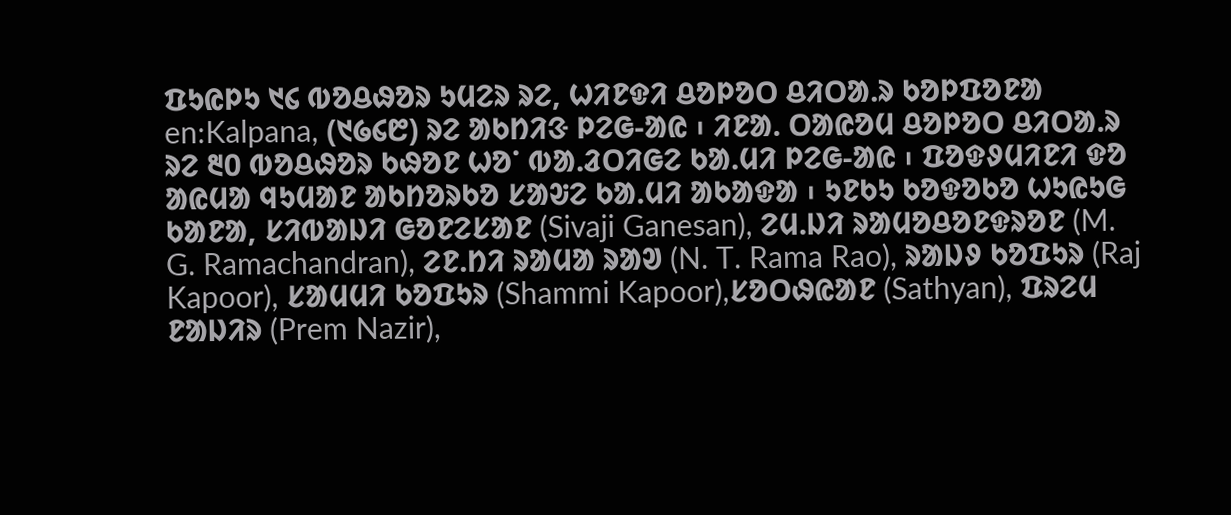ᱯᱩᱭᱞᱩ ᱑᱔ ᱵᱚᱪᱷᱚᱨ ᱩᱢᱮᱨ ᱨᱮ, ᱦᱤᱱᱫᱤ ᱪᱚᱞᱚᱛ ᱪᱤᱛᱟ.ᱨ ᱠᱚᱞᱯᱚᱱᱟ en:Kalpana, (᱑᱙᱔᱘) ᱨᱮ ᱟᱠᱴᱤᱝ ᱞᱮᱜ-ᱟᱭ ᱾ ᱤᱱᱟ. ᱛᱟᱭᱚᱢ ᱪᱚᱞᱚᱛ ᱪᱤᱛᱟ.ᱨ ᱨᱮ ᱓᱐ ᱵᱚᱪᱷᱚᱨ ᱠᱷᱚᱱ ᱦᱚᱸ ᱵᱟ.ᱲᱛᱤᱜᱮ ᱠᱟ.ᱢᱤ ᱞᱮᱜ-ᱟᱭ ᱾ ᱯᱚᱫᱽᱢᱤᱱᱤ ᱫᱚ ᱟᱭᱢᱟ ᱧᱩᱢᱟᱱ ᱟᱠᱴᱚᱨᱠᱚ ᱥᱟᱶᱮ ᱠᱟ.ᱢᱤ ᱟᱠᱟᱫᱟ ᱾ ᱩᱱᱠᱩ ᱠᱚᱫᱚᱠᱚ ᱦᱩᱭᱩᱜ ᱠᱟᱱᱟ, ᱥᱤᱵᱟᱡᱤ ᱜᱚᱱᱮᱥᱟᱱ (Sivaji Ganesan), ᱮᱢ.ᱡᱤ ᱨᱟᱢᱚᱪᱚᱱᱫᱨᱚᱱ (M. G. Ramachandran), ᱮᱱ.ᱴᱤ ᱨᱟᱢᱟ ᱨᱟᱣ (N. T. Rama Rao), ᱨᱟᱡᱽ ᱠᱚᱯᱩᱨ (Raj Kapoor), ᱥᱟᱢᱢᱤ ᱠᱚᱯᱩᱨ (Shammi Kapoor),ᱥᱚᱛᱷᱭᱟᱱ (Sathyan), ᱯᱨᱮᱢ ᱱᱟᱡᱤᱨ (Prem Nazir),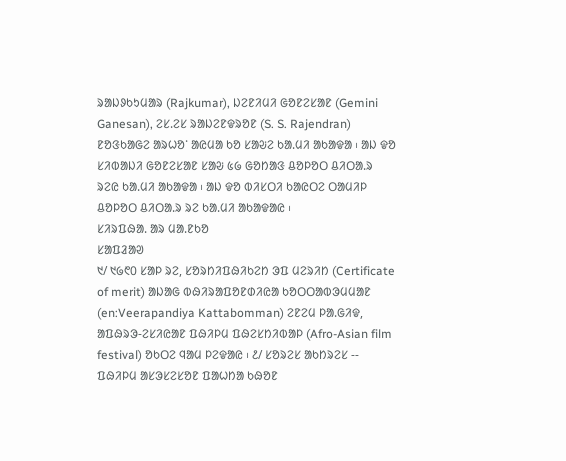ᱨᱟᱡᱽᱠᱩᱢᱟᱨ (Rajkumar), ᱡᱮᱱᱤᱢᱤ ᱜᱚᱱᱮᱥᱟᱱ (Gemini Ganesan), ᱮᱥ.ᱮᱥ ᱨᱟᱡᱮᱱᱫᱨᱚᱱ (S. S. Rajendran) ᱱᱚᱝᱠᱟᱜᱮ ᱟᱨᱦᱚᱸ ᱟᱭᱢᱟ ᱠᱚ ᱥᱟᱶᱮ ᱠᱟ.ᱢᱤ ᱟᱠᱟᱫᱟ ᱾ ᱟᱡ ᱫᱚ ᱥᱤᱵᱟᱡᱤ ᱜᱚᱱᱮᱥᱟᱱ ᱥᱟᱶ ᱕᱙ ᱜᱚᱴᱟᱝ ᱪᱚᱞᱚᱛ ᱪᱤᱛᱟ.ᱨ ᱨᱮᱭ ᱠᱟ.ᱢᱤ ᱟᱠᱟᱫᱟ ᱾ ᱟᱡ ᱫᱚ ᱵᱤᱥᱛᱤ ᱠᱟᱭᱛᱮ ᱛᱟᱢᱤᱞ ᱪᱚᱞᱚᱛ ᱪᱤᱛᱟ.ᱨ ᱨᱮ ᱠᱟ.ᱢᱤ ᱟᱠᱟᱫᱟᱭ ᱾
ᱥᱤᱨᱯᱷᱟ. ᱟᱨ ᱢᱟ.ᱱᱠᱚ
ᱥᱟᱯᱲᱟᱣ
᱑/ ᱑᱙᱖᱐ ᱥᱟᱞ ᱨᱮ, ᱥᱚᱨᱴᱤᱯᱷᱤᱠᱮᱴ ᱳᱯ ᱢᱮᱨᱤᱴ (Certificate of merit) ᱟᱡᱟᱜ ᱵᱷᱤᱨᱟᱯᱚᱱᱰᱤᱭᱟ ᱠᱚᱛᱛᱟᱵᱳᱢᱢᱟᱱ (en:Veerapandiya Kattabomman) ᱮᱱᱮᱢ ᱞᱟ.ᱜᱤᱫ, ᱟᱯᱷᱨᱳ-ᱮᱥᱤᱭᱟᱱ ᱯᱷᱤᱞᱢ ᱯᱷᱮᱥᱴᱤᱵᱟᱞ (Afro-Asian film festival) ᱚᱠᱛᱮ ᱧᱟᱢ ᱞᱮᱫᱟᱭ ᱾ ᱒/ ᱥᱚᱨᱮᱥ ᱟᱠᱴᱨᱮᱥ -- ᱯᱷᱤᱞᱢ ᱟᱥᱳᱥᱮᱥᱚᱱ ᱯᱟᱦᱴᱟ ᱠᱷᱚᱱ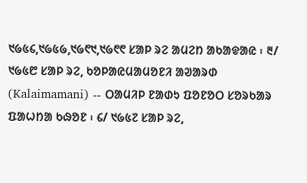᱑᱙᱕᱔,᱑᱙᱕᱙,᱑᱙᱖᱑,᱑᱙᱖᱖ ᱥᱟᱞ ᱨᱮ ᱟᱢᱮᱴ ᱟᱠᱟᱫᱟᱭ ᱾ ᱓/ ᱑᱙᱕᱘ ᱥᱟᱞ ᱨᱮ, ᱠᱚᱞᱟᱭᱢᱟᱢᱚᱱᱤ ᱟᱣᱟᱨᱰ (Kalaimamani) -- ᱛᱟᱢᱤᱞ ᱱᱟᱰᱩ ᱯᱚᱱᱚᱛ ᱥᱚᱨᱠᱟᱨ ᱯᱟᱦᱴᱟ ᱠᱷᱚᱱ ᱾ ᱔/ ᱑᱙᱕᱗ ᱥᱟᱞ ᱨᱮ,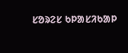ᱥᱚᱨᱮᱥ ᱠᱞᱟᱥᱤᱠᱟᱞ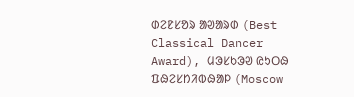ᱰᱮᱱᱥᱚᱨ ᱟᱣᱟᱨᱰ (Best Classical Dancer Award), ᱢᱳᱥᱠᱳᱣ ᱭᱩᱛᱷ ᱯᱷᱮᱥᱴᱤᱵᱷᱟᱞ (Moscow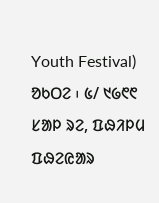Youth Festival) ᱚᱠᱛᱮ ᱾ ᱕/ ᱑᱙᱖᱖ ᱥᱟᱞ ᱨᱮ, ᱯᱷᱤᱞᱢ ᱯᱷᱮᱭᱟᱨ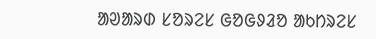ᱟᱣᱟᱨᱰ ᱥᱚᱨᱮᱥ ᱜᱚᱜᱽᱲᱚ ᱟᱠᱴᱨᱮᱥ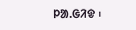ᱞᱟ.ᱜᱤᱫ ᱾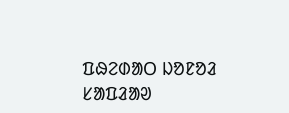ᱯᱷᱮᱰᱟᱛ ᱡᱚᱱᱚᱲ
ᱥᱟᱯᱲᱟᱣ